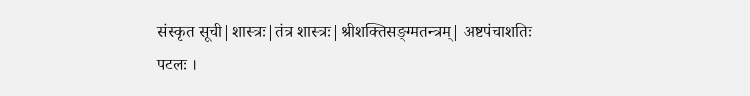संस्कृत सूची|शास्त्रः|तंत्र शास्त्रः|श्रीशक्तिसङ्ग्मतन्त्रम्| अष्टपंचाशतिः पटलः ।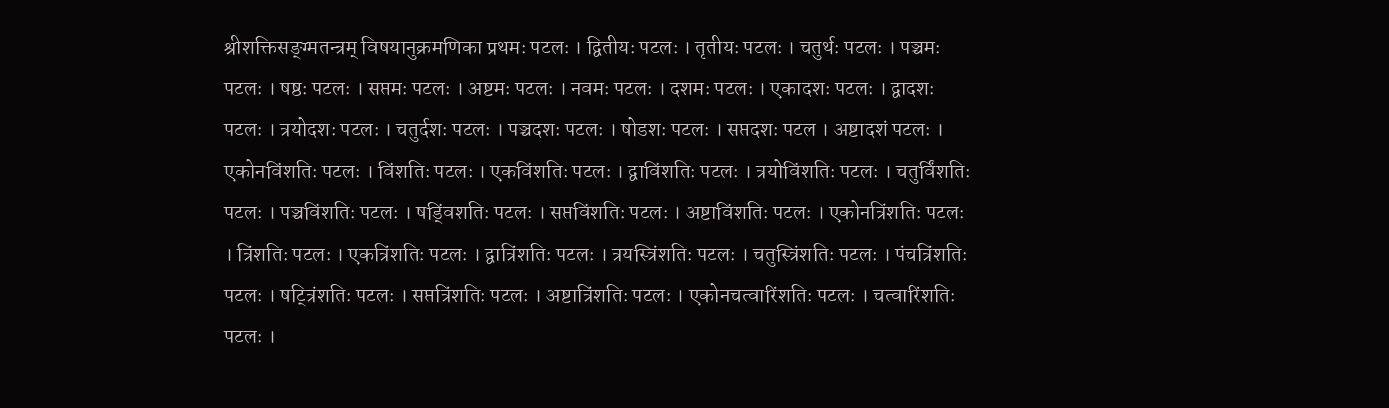श्रीशक्तिसङ्ग्मतन्त्रम् विषयानुक्रमणिका प्रथमः पटलः । द्वितीयः पटलः । तृतीयः पटलः । चतुर्थः पटलः । पञ्चमः पटलः । षष्ठः पटलः । सप्तमः पटलः । अष्टमः पटलः । नवमः पटलः । दशमः पटलः । एकादशः पटलः । द्वादशः पटलः । त्रयोदशः पटलः । चतुर्दशः पटलः । पञ्चदशः पटलः । षोडशः पटलः । सप्तदशः पटल । अष्टादशं पटलः । एकोनविंशतिः पटलः । विंशतिः पटलः । एकविंशतिः पटलः । द्वाविंशतिः पटलः । त्रयोविंशतिः पटलः । चतुर्विंशतिः पटलः । पञ्चविंशतिः पटलः । षड्विंशतिः पटलः । सप्तविंशतिः पटलः । अष्टाविंशतिः पटलः । एकोनत्रिंशतिः पटलः । त्रिंशतिः पटलः । एकत्रिंशतिः पटलः । द्वात्रिंशतिः पटलः । त्रयस्त्रिंशतिः पटलः । चतुस्त्रिंशतिः पटलः । पंचत्रिंशतिः पटलः । षट्त्रिंशतिः पटलः । सप्तत्रिंशतिः पटलः । अष्टात्रिंशतिः पटलः । एकोनचत्वारिंशतिः पटलः । चत्वारिंशतिः पटलः ।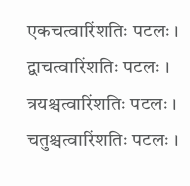एकचत्वारिंशतिः पटलः । द्वाचत्वारिंशतिः पटलः । त्रयश्चत्वारिंशतिः पटलः । चतुश्चत्वारिंशतिः पटलः ।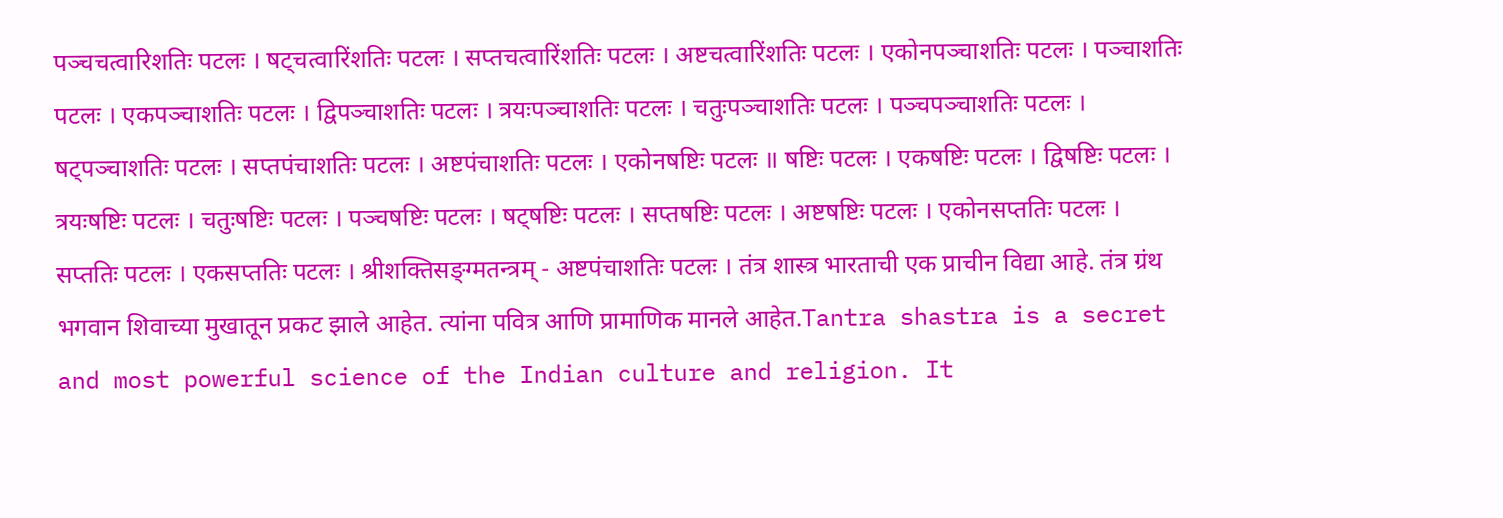पञ्चचत्वारिशतिः पटलः । षट्चत्वारिंशतिः पटलः । सप्तचत्वारिंशतिः पटलः । अष्टचत्वारिंशतिः पटलः । एकोनपञ्चाशतिः पटलः । पञ्चाशतिः पटलः । एकपञ्चाशतिः पटलः । द्विपञ्चाशतिः पटलः । त्रयःपञ्चाशतिः पटलः । चतुःपञ्चाशतिः पटलः । पञ्चपञ्चाशतिः पटलः । षट्पञ्चाशतिः पटलः । सप्तपंचाशतिः पटलः । अष्टपंचाशतिः पटलः । एकोनषष्टिः पटलः ॥ षष्टिः पटलः । एकषष्टिः पटलः । द्विषष्टिः पटलः । त्रयःषष्टिः पटलः । चतुःषष्टिः पटलः । पञ्चषष्टिः पटलः । षट्षष्टिः पटलः । सप्तषष्टिः पटलः । अष्टषष्टिः पटलः । एकोनसप्ततिः पटलः । सप्ततिः पटलः । एकसप्ततिः पटलः । श्रीशक्तिसङ्ग्मतन्त्रम् - अष्टपंचाशतिः पटलः । तंत्र शास्त्र भारताची एक प्राचीन विद्या आहे. तंत्र ग्रंथ भगवान शिवाच्या मुखातून प्रकट झाले आहेत. त्यांना पवित्र आणि प्रामाणिक मानले आहेत.Tantra shastra is a secret and most powerful science of the Indian culture and religion. It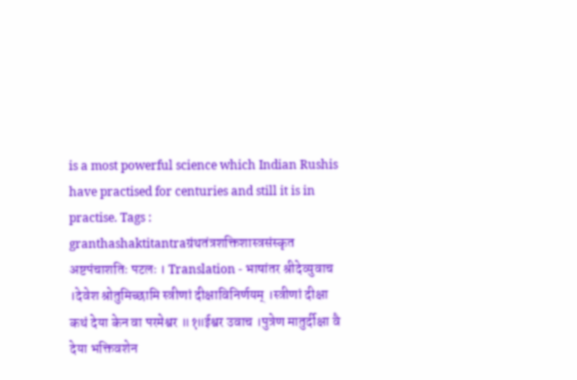is a most powerful science which Indian Rushis have practised for centuries and still it is in practise. Tags : granthashaktitantraग्रंथतंत्रशक्तिशास्त्रसंस्कृत अष्टपंचाशतिः पटलः । Translation - भाषांतर श्रीदेव्युवाच ।देवेश श्रोतुमिच्छामि स्त्रीणां दीक्षाविनिर्णयम् ।स्त्रीणां दीक्षा कथं देया केन वा परमेश्वर ॥१॥ईश्वर उवाच ।पुत्रेण मातुर्दीक्षा वै देया भक्तिवशेन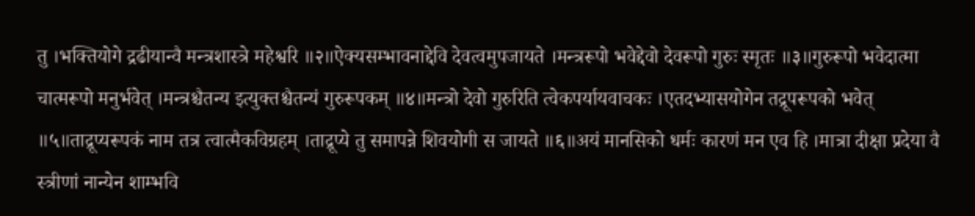तु ।भक्तियोगे द्रढीयान्वै मन्त्रशास्त्रे महेश्वरि ॥२॥ऐक्यसम्भावनाद्देवि देवत्वमुपजायते ।मन्त्ररूपो भवेद्देवो देवरूपो गुरुः स्मृतः ॥३॥गुरुरूपो भवेदात्मा चात्मरूपो मनुर्भवेत् ।मन्त्रश्चैतन्य इत्युक्तश्चैतन्यं गुरुरूपकम् ॥४॥मन्त्रो देवो गुरुरिति त्वेकपर्यायवाचकः ।एतदभ्यासयोगेन तद्रूपरूपको भवेत् ॥५॥ताद्रूप्यरूपकं नाम तत्र त्वात्मैकविग्रहम् ।ताद्रूप्ये तु समापन्ने शिवयोगी स जायते ॥६॥अयं मानसिको धर्मः कारणं मन एव हि ।मात्रा दीक्षा प्रदेया वै स्त्रीणां नान्येन शाम्भवि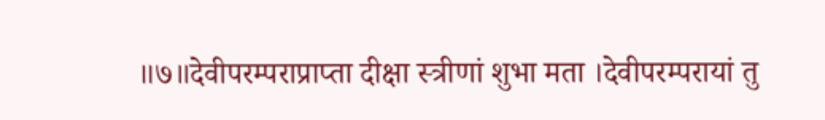॥७॥देवीपरम्पराप्राप्ता दीक्षा स्त्रीणां शुभा मता ।देवीपरम्परायां तु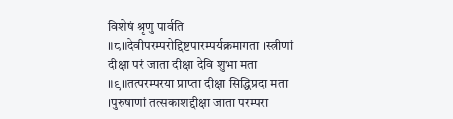विशेषं श्रृणु पार्वति ॥८॥देवीपरम्परोद्दिष्टपारम्पर्यक्रमागता ।स्त्रीणां दीक्षा परं जाता दीक्षा देवि शुभा मता ॥९॥तत्परम्परया प्राप्ता दीक्षा सिद्धिप्रदा मता ।पुरुषाणां तत्सकाशद्दीक्षा जाता परम्परा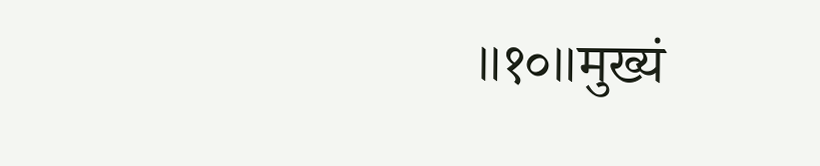॥१०॥मुख्यं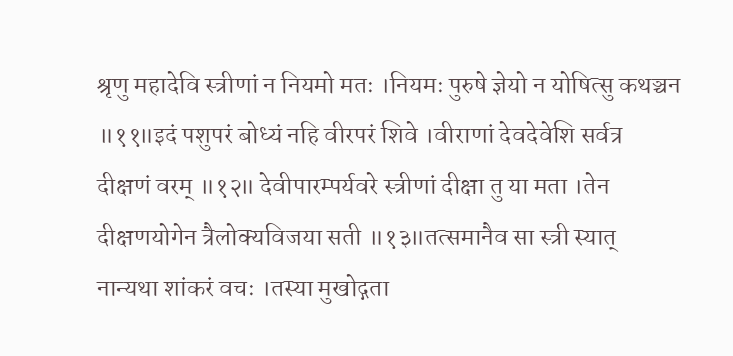श्रृणु महादेवि स्त्रीणां न नियमो मतः ।नियमः पुरुषे ज्ञेयो न योषित्सु कथञ्चन ॥११॥इदं पशुपरं बोध्यं नहि वीरपरं शिवे ।वीराणां देवदेवेशि सर्वत्र दीक्षणं वरम् ॥१२॥ देवीपारम्पर्यवरे स्त्रीणां दीक्षा तु या मता ।तेन दीक्षणयोगेन त्रैलोक्यविजया सती ॥१३॥तत्समानैव सा स्त्री स्यात् नान्यथा शांकरं वचः ।तस्या मुखोद्गता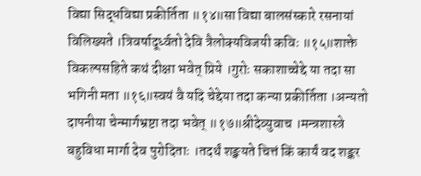विद्या सिद्धविद्या प्रकीर्तिता ॥१४॥सा विद्या बालसंस्कारे रसनायां विलिख्यते ।त्रिवर्षादूर्ध्वतो देवि त्रैलोक्यविजयी कविः ॥१५॥शाक्ते विकल्पसहिते कथं दीक्षा भवेत् प्रिये ।गुरोः सकाशाच्चेद्दे या तदा सा भगिनी मता ॥१६॥स्वयं वै यदि चेद्देया तदा कन्या प्रकीर्तिता ।अन्यतो दापनीया चेन्मार्गभ्रष्टा तदा भवेत् ॥१७॥श्रीदेव्युवाच ।मन्त्रशास्त्रे बहुविधा मार्गा देव पुरोदिताः ।तदर्थं शङ्क्यते चित्तं किं कार्यं वद शङ्कर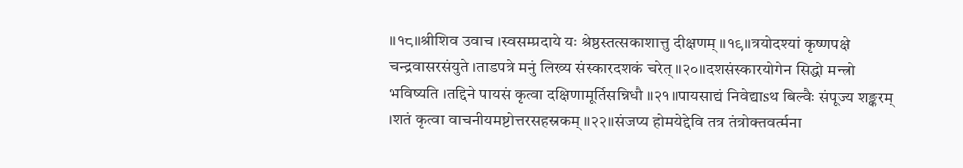॥१८॥श्रीशिव उवाच ।स्वसम्प्रदाये यः श्रेष्ठस्तत्सकाशात्तु दीक्षणम् ॥१९॥त्रयोदश्यां कृष्णपक्षे चन्द्रवासरसंयुते ।ताडपत्रे मनुं लिख्य संस्कारदशकं चरेत् ॥२०॥दशसंस्कारयोगेन सिद्धो मन्त्रो भविष्यति ।तद्दिने पायसं कृत्वा दक्षिणामूर्तिसन्निधौ ॥२१॥पायसाद्यं निवेद्याsथ बिल्वैः संपूज्य शङ्करम् ।शतं कृत्वा वाचनीयमष्टोत्तरसहस्रकम् ॥२२॥संजप्य होमयेद्देवि तत्र तंत्रोक्तवर्त्मना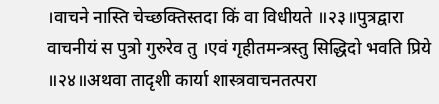।वाचने नास्ति चेच्छक्तिस्तदा किं वा विधीयते ॥२३॥पुत्रद्वारा वाचनीयं स पुत्रो गुरुरेव तु ।एवं गृहीतमन्त्रस्तु सिद्धिदो भवति प्रिये ॥२४॥अथवा तादृशी कार्या शास्त्रवाचनतत्परा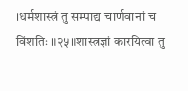।धर्मशास्त्रं तु सम्पाद्य चार्णवानां च विंशतिः ॥२५॥शास्त्रज्ञां कारयित्वा तु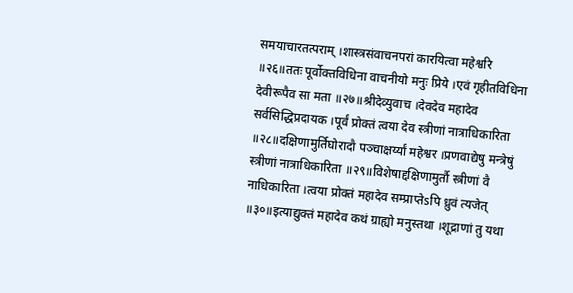समयाचारतत्पराम् ।शास्त्रसंवाचनपरां कारयित्वा महेश्वरि ॥२६॥ततः पूर्वोक्तविधिना वाचनीयो मनुः प्रिये ।एवं गृहीतविधिना देवीरूपैव सा मता ॥२७॥श्रीदेव्युवाच ।देवदेव महादेव सर्वसिद्धिप्रदायक ।पूर्वं प्रोक्तं त्वया देव स्त्रीणां नात्राधिकारिता ॥२८॥दक्षिणामुर्तिघोरादौ पञ्चाक्षर्य्यां महेश्वर ।प्रणवाद्येषु मन्त्रेषुं स्त्रीणां नात्राधिकारिता ॥२९॥विशेषाद्दक्षिणामुर्तौ स्त्रीणां वै नाधिकारिता ।त्वया प्रोक्तं महादेव सम्प्राप्तेsपि ध्रुवं त्यजेत् ॥३०॥इत्याद्युक्तं महादेव कथं ग्राह्यो मनुस्तथा ।शूद्राणां तु यथा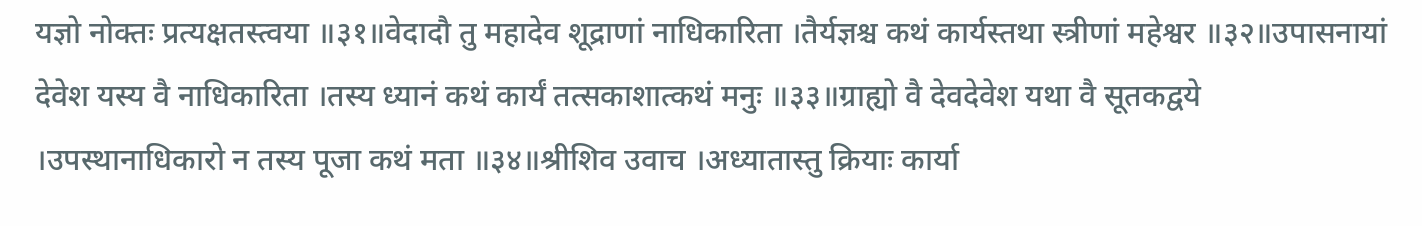यज्ञो नोक्तः प्रत्यक्षतस्त्वया ॥३१॥वेदादौ तु महादेव शूद्राणां नाधिकारिता ।तैर्यज्ञश्च कथं कार्यस्तथा स्त्रीणां महेश्वर ॥३२॥उपासनायां देवेश यस्य वै नाधिकारिता ।तस्य ध्यानं कथं कार्यं तत्सकाशात्कथं मनुः ॥३३॥ग्राह्यो वै देवदेवेश यथा वै सूतकद्वये ।उपस्थानाधिकारो न तस्य पूजा कथं मता ॥३४॥श्रीशिव उवाच ।अध्यातास्तु क्रियाः कार्या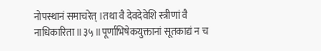नोपस्थानं समाचरेत् ।तथा वै देवदेवेशि स्त्रीणां वै नाधिकारिता ॥३५॥पूर्णाभिषेकयुक्तानां सूतकाद्यं न च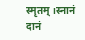स्मृतम् ।स्नानं दानं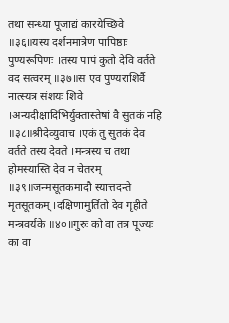तथा सन्ध्या पूजाद्यं कारयेच्छिवे ॥३६॥यस्य दर्शनमात्रेण पापिष्ठाः पुण्यरूपिणः ।तस्य पापं कुतो देवि वर्तते वद सत्वरम् ॥३७॥स एव पुण्यराशिर्वै नात्स्यत्र संशयः शिवे ।अन्यदीक्षादिभिर्युक्तास्तेषां वै सुतकं नहि ॥३८॥श्रीदेव्युवाच ।एकं तु सुतकं देव वर्तते तस्य देवते ।मन्त्रस्य च तथा होमस्यास्ति देव न चेतरम् ॥३९॥जन्मसूतकमादौ स्यात्तदन्ते मृतसूतकम् ।दक्षिणामुर्तितो देव गृहीते मन्त्रवर्यके ॥४०॥गुरुः को वा तत्र पूज्यः का वा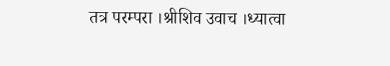तत्र परम्परा ।श्रीशिव उवाच ।ध्यात्वा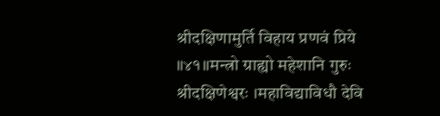श्रीदक्षिणामुर्ति विहाय प्रणवं प्रिये ॥४१॥मन्त्रो ग्राह्यो महेशानि गुरुः श्रीदक्षिणेश्वरः ।महाविद्याविधौ देवि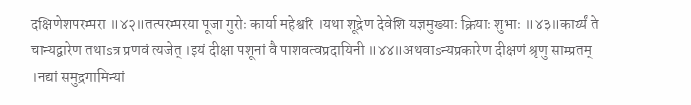दक्षिणेशपरम्परा ॥४२॥तत्परम्परया पूजा गुरोः कार्या महेश्वरि ।यथा शूद्रेण देवेशि यज्ञमुख्याः क्रियाः शुभाः ॥४३॥कार्य्यं ते चान्यद्वारेण तथाsत्र प्रणवं त्यजेत् ।इयं दीक्षा पशूनां वै पाशवत्वप्रदायिनी ॥४४॥अथवाsन्यप्रकारेण दीक्षणं श्रृणु साम्प्रतम् ।नद्यां समुद्रगामिन्यां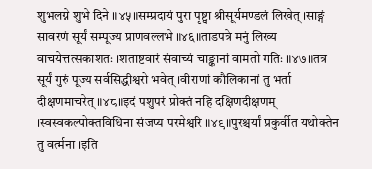शुभलग्ने शुभे दिने ॥४५॥सम्प्रदायं पुरा पृष्ट्वा श्रीसूर्यमण्डलं लिखेत् ।साङ्गं सावरणं सूर्यं सम्पूज्य प्राणवल्लभे ॥४६॥ताडपत्रे मनुं लिख्य वाचयेत्तत्सकाशतः ।शताष्टवारं संवाच्यं चाङ्कानां वामतो गतिः ॥४७॥तत्र सूर्यं गुरुं पूज्य सर्वसिद्धीश्वरो भवेत् ।वीराणां कौलिकानां तु भर्ता दीक्षणमाचरेत् ॥४८॥इदं पशुपरं प्रोक्तं नहि दक्षिणदीक्षणम् ।स्वस्वकल्पोक्तविधिना संजप्य परमेश्वरि ॥४९॥पुरश्चर्यां प्रकुर्वीत यथोक्तेन तु वर्त्मना ।इति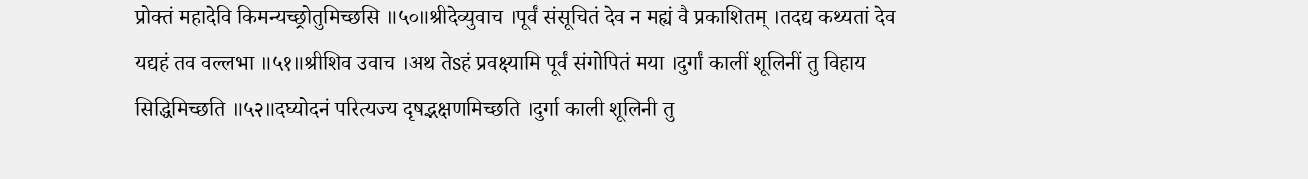प्रोक्तं महादेवि किमन्यच्छ्रोतुमिच्छसि ॥५०॥श्रीदेव्युवाच ।पूर्वं संसूचितं देव न मह्यं वै प्रकाशितम् ।तदद्य कथ्यतां देव यद्यहं तव वल्लभा ॥५१॥श्रीशिव उवाच ।अथ तेsहं प्रवक्ष्यामि पूर्वं संगोपितं मया ।दुर्गां कालीं शूलिनीं तु विहाय सिद्धिमिच्छति ॥५२॥दघ्योदनं परित्यज्य दृषद्भक्षणमिच्छति ।दुर्गा काली शूलिनी तु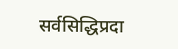सर्वसिद्धिप्रदा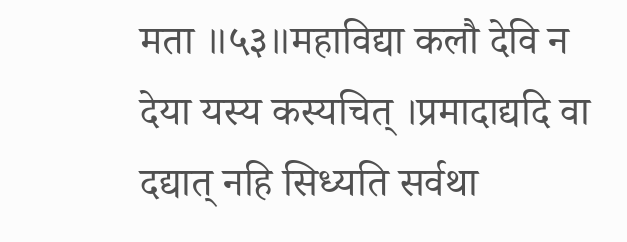मता ॥५३॥महाविद्या कलौ देवि न देया यस्य कस्यचित् ।प्रमादाद्यदि वा दद्यात् नहि सिध्यति सर्वथा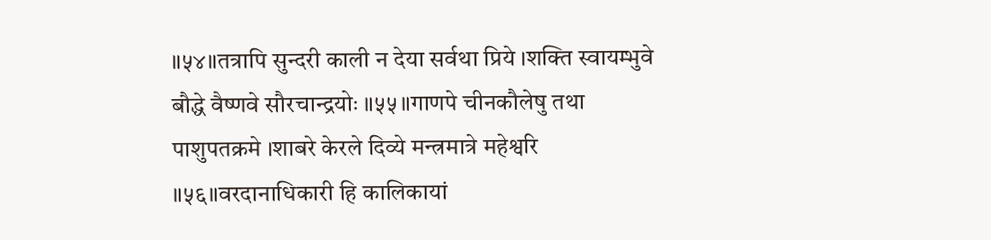॥५४॥तत्रापि सुन्दरी काली न देया सर्वथा प्रिये ।शक्ति स्वायम्भुवे बौद्धे वैष्णवे सौरचान्द्रयोः ॥५५॥गाणपे चीनकौलेषु तथा पाशुपतक्रमे ।शाबरे केरले दिव्ये मन्त्रमात्रे महेश्वरि ॥५६॥वरदानाधिकारी हि कालिकायां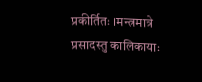प्रकीर्तितः ।मन्त्रमात्रे प्रसादस्तु कालिकायाः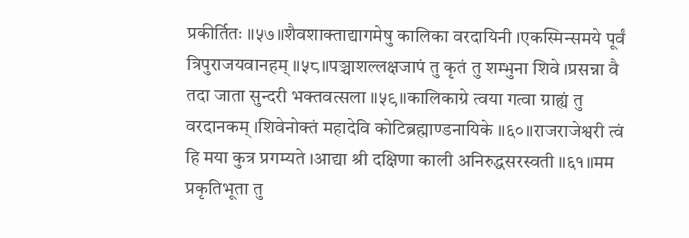प्रकीर्तितः ॥५७॥शैवशाक्ताद्यागमेषु कालिका वरदायिनी ।एकस्मिन्समये पूर्वं त्रिपुराजयवानहम् ॥५८॥पञ्चाशल्लक्षजापं तु कृतं तु शम्भुना शिवे ।प्रसन्ना वै तदा जाता सुन्दरी भक्तवत्सला ॥५९॥कालिकाग्रे त्वया गत्वा ग्राह्यं तु वरदानकम् ।शिवेनोक्तं महादेवि कोटिब्रह्माण्डनायिके ॥६०॥राजराजेश्वरी त्वं हि मया कुत्र प्रगम्यते ।आद्या श्री दक्षिणा काली अनिरुद्धसरस्वती ॥६१॥मम प्रकृतिभूता तु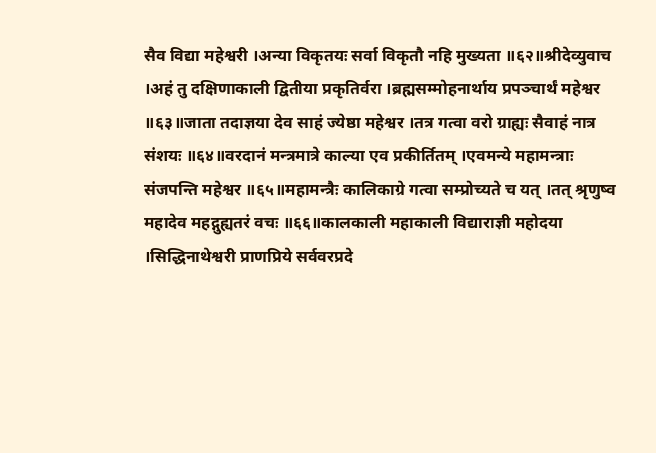सैव विद्या महेश्वरी ।अन्या विकृतयः सर्वा विकृतौ नहि मुख्यता ॥६२॥श्रीदेव्युवाच ।अहं तु दक्षिणाकाली द्वितीया प्रकृतिर्वरा ।ब्रह्मसम्मोहनार्थाय प्रपञ्चार्थं महेश्वर ॥६३॥जाता तदाज्ञया देव साहं ज्येष्ठा महेश्वर ।तत्र गत्वा वरो ग्राह्यः सैवाहं नात्र संशयः ॥६४॥वरदानं मन्त्रमात्रे काल्या एव प्रकीर्तितम् ।एवमन्ये महामन्त्राः संजपन्ति महेश्वर ॥६५॥महामन्त्रैः कालिकाग्रे गत्वा सम्प्रोच्यते च यत् ।तत् श्रृणुष्व महादेव महद्गुह्यतरं वचः ॥६६॥कालकाली महाकाली विद्याराज्ञी महोदया ।सिद्धिनाथेश्वरी प्राणप्रिये सर्ववरप्रदे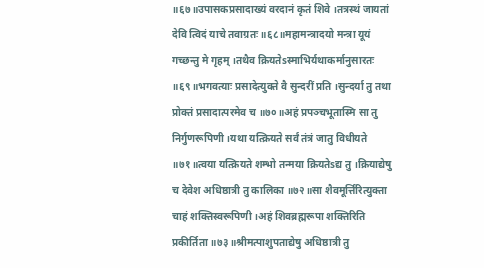॥६७॥उपासकप्रसादाख्यं वरदानं कृतं शिवे ।तत्रस्थं जायतां देवि त्विदं याचे तवाग्रतः ॥६८॥महामन्त्रादयो मन्त्रा यूयं गच्छन्तु मे गृहम् ।तथैव क्रियतेsस्माभिर्यथाकर्मानुसारतः ॥६९॥भगवत्याः प्रसादेत्युक्ते वै सुन्दरीं प्रति ।सुन्दर्या तु तथा प्रोक्तं प्रसादात्परमेव च ॥७०॥अहं प्रपञ्चभूतास्मि सा तु निर्गुणरूपिणी ।यथा यत्क्रियते सर्वं तंत्रं जातु विधीयते ॥७१॥त्वया यत्क्रियते शम्भो तन्मया क्रियतेsद्य तु ।क्रियाद्येषु च देवेश अधिष्ठात्री तु कालिका ॥७२॥सा शैवमूर्त्तिरित्युक्ता चाहं शक्तिस्वरूपिणी ।अहं शिवब्रह्मरूपा शक्तिरिति प्रकीर्तिता ॥७३॥श्रीमत्पाशुपताद्येषु अधिष्ठात्री तु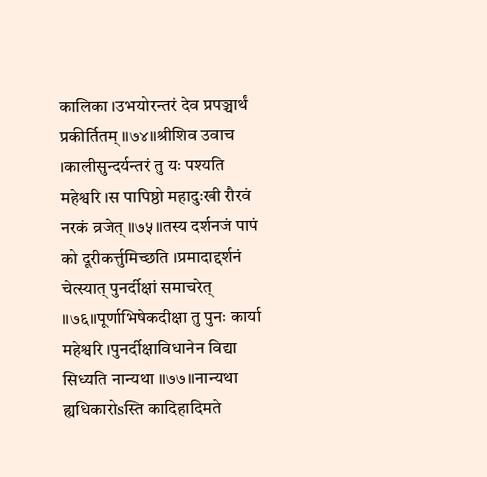कालिका ।उभयोरन्तरं देव प्रपञ्चार्थं प्रकीर्तितम् ॥७४॥श्रीशिव उवाच ।कालीसुन्दर्यन्तरं तु यः पश्यति महेश्वरि ।स पापिष्ठो महादुःखी रौरवं नरकं व्रजेत् ॥७५॥तस्य दर्शनजं पापं को दूरीकर्त्तुमिच्छति ।प्रमादाद्दर्शनं चेत्स्यात् पुनर्दीक्षां समाचरेत् ॥७६॥पूर्णाभिषेकदीक्षा तु पुनः कार्या महेश्वरि ।पुनर्दीक्षाविधानेन विद्या सिध्यति नान्यथा ॥७७॥नान्यथा ह्यधिकारोsस्ति कादिहादिमते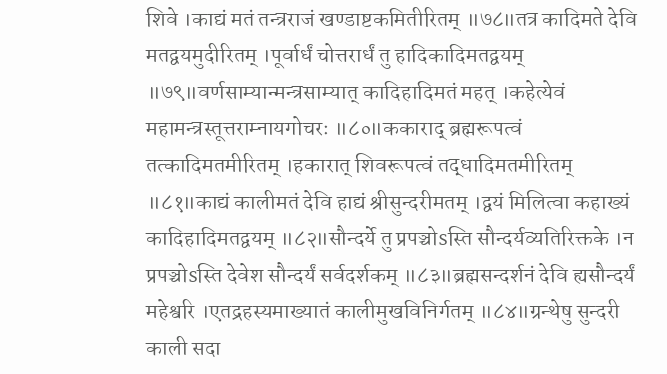शिवे ।काद्यं मतं तन्त्रराजं खण्डाष्टकमितीरितम् ॥७८॥तत्र कादिमते देवि मतद्वयमुदीरितम् ।पूर्वार्धं चोत्तरार्धं तु हादिकादिमतद्वयम् ॥७९॥वर्णसाम्यान्मन्त्रसाम्यात् कादिहादिमतं महत् ।कहेत्येवं महामन्त्रस्तूत्तराम्नायगोचरः ॥८०॥ककाराद् ब्रह्मरूपत्वं तत्कादिमतमीरितम् ।हकारात् शिवरूपत्वं तद्धादिमतमीरितम् ॥८१॥काद्यं कालीमतं देवि हाद्यं श्रीसुन्दरीमतम् ।द्वयं मिलित्वा कहाख्यं कादिहादिमतद्वयम् ॥८२॥सौन्दर्ये तु प्रपञ्चोsस्ति सौन्दर्यव्यतिरिक्तके ।न प्रपञ्चोsस्ति देवेश सौन्दर्यं सर्वदर्शकम् ॥८३॥ब्रह्मसन्दर्शनं देवि ह्यसौन्दर्यं महेश्वरि ।एतद्रहस्यमाख्यातं कालीमुखविनिर्गतम् ॥८४॥ग्रन्थेषु सुन्दरी काली सदा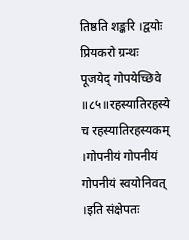तिष्ठति शङ्करि ।द्वयोः प्रियकरो ग्रन्थः पूजयेद् गोपयेच्छिवे ॥८५॥रहस्यातिरहस्ये च रहस्यातिरहस्यकम् ।गोपनीयं गोपनीयं गोपनीयं स्वयोनिवत् ।इति संक्षेपतः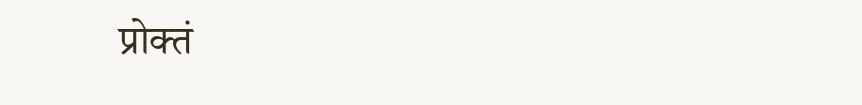प्रोक्तं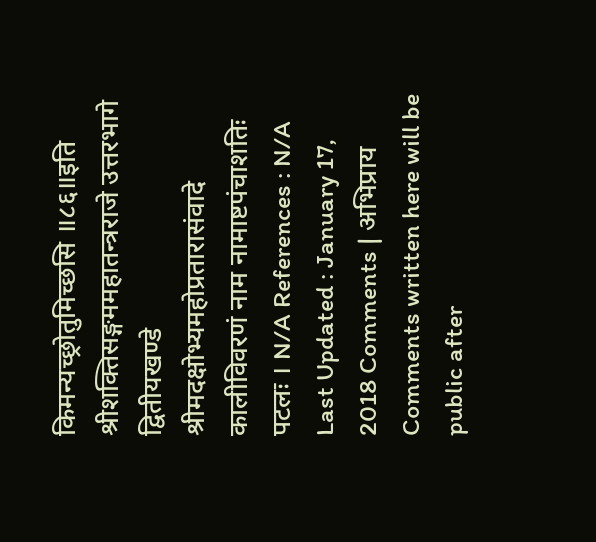किमन्यच्छ्रोतुमिच्छसि ॥८६॥इति श्रीशक्तिसङ्गममहातन्त्रराजे उत्तरभागे द्वितीयखण्डे श्रीमदक्षोभ्यमहोप्रतारासंवादे कालीविवरणं नाम नामाष्टपंचाशतिः पटलः । N/A References : N/A Last Updated : January 17, 2018 Comments | अभिप्राय Comments written here will be public after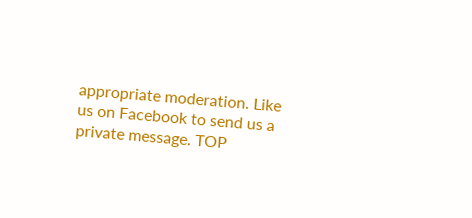appropriate moderation. Like us on Facebook to send us a private message. TOP